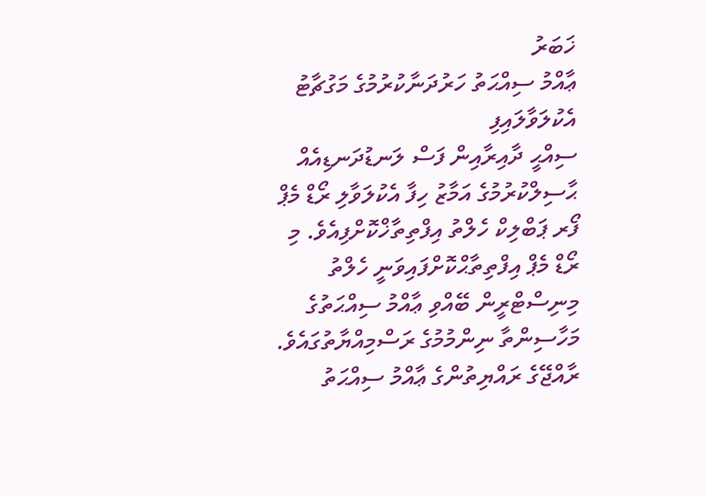ޚަބަރު
ޢާއްމު ސިއްޙަތު ހަރުދަނާކުރުމުގެ މަގުޗާޓު އެކުލަވާލައިފި
ސިއްޙީ ދާއިރާއިން ފަސް ލަނޑުދަނޑިއެއް ޙާސިލްކުރުމުގެ އަމާޒު ހިފާ އެކުލަވާލި ރޯޑް މެޕް ފޯރ ޕަބްލިކް ހެލްތު އިފްތިތާޚްކޮށްފިއެވެ. މި ރޯޑް މެޕް އިފްތިތާޙްކޮށްފައިވަނީ ހެލްތު މިނިސްޓްރީން ބޭއްވި ޢާއްމު ސިއްޙަތުގެ މަހާސިންތާ ނިންމުމުގެ ރަސްމިއްޔާތުގައެވެ.
ރާއްޖޭގެ ރައްޔިތުންގެ ޢާއްމު ސިއްޙަތު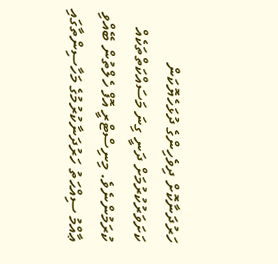ހަރުދަނާކޮށް ދިވެހިންގެ ދުޅަހެޔޮކަން ކަށަވަރުކުރުމަށް ދަނީ ގިނަ މަސައްކަތްތަކެއް ކުރަމުންނެވެ. މިނިސްޓްރީ އޮފް ހެލްތުން ބޭއްވި ޢާއްމު ސިއްޙަތު ހަރުދަނާކުރުމުގެ މަހާސިންތާގައި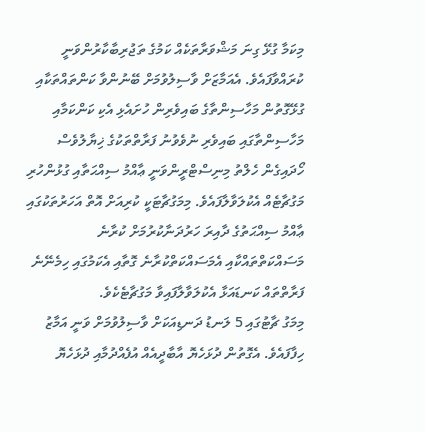މިކަމާ ގުޅޭ ގިނަ މަޝްވަރާތަކެއް ކަމުގެ ތަޖުރިބާކާރުންވަނީ ކުރައްވާފައެވެ. އެއަމާޒަށް ވާސިލުވުމަށް ބޭނުންވާ ކަންތައްތަކާއި ގުޅޭގޮތުން މަހާސިންތާގެ ބައިވެރިން ހުށައެޅި އެކި ކަންކަމާއި މަހާސިންތާގައި ބައިވެރި ނުވެވުނު ފަރާތްތަކުގެ ޚިޔާލުވެސް ހޯދައިގެން ހެލްތު މިނިސްޓްރީންވަނީ ޢާއްމު ސިއްޙަތާއި ގުޅުންހުރި މަގުޗާޓެއް އެކުލަވާލާފައެވެ. މިމަގުޗާޓަކީ ކުރިއަށް އޮތް އަހަރުތަކުގައި ޢާއްމު ސިއްޙަތުގެ ދާއިރަ ހަރުދަނާކުރުމަށް ކުރާނެ މަސައްކަތްތައްކާއި އެމަސައްކަތްކުރާނެ ގޮތާއި އެކަމުގައި ހިމެނޭނެ ފަރާތްތައް ކަނޑައަޅާ އެކުލަވާލާފައިވާ މަގުޗާޓެކެވެ.
މިމަގު ޗާޓުގައި 5 ލަނޑު ދަނޑިއަކަށް ވާސިލުވުމަށް ވަނީ އަމާޒު ހިފާފައެވެ. އެގޮތުން ދުޅަހެޔޮ އާބާދީއެއް އުފެއްދުމާއި ދުޅަހެޔޮ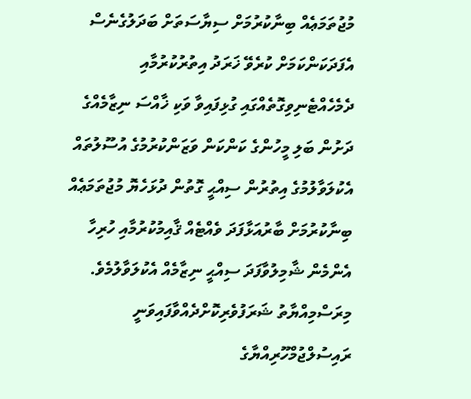މުޖުތަމަޢެއް ބިނާކުރުމަށް ސިޔާސަތަށް ބަދަލުގެނެސް އެފަދަކަންކަމަށް ކުރެވޭ ޚަރަދު އިތުރުކުރުމާއި ދެމެހެއްޓެނިވިގޮތެއްގައި ގުޅިފައިވާ ވަކި ޚާއްސަ ނިޒާމެއްގެ ދަށުން ބަލި މީހުންގެ ކަންކަން ވަޒަންކުރުމުގެ އުސޫލުތައް އެކުލަވާލުމުގެ އިތުރުން ސިއްޙީ ގޮތުން ދުޅަހެޔޮ މުޖުތަމަޢެއް ބިނާކުރުމަށް ބާރުއަޅާފަދަ ވެއްޓެއް ޤާއިމުކުރުމާއި ހުރިހާ އެންމެން ޝާމިލުވާފަދަ ސިއްޙީ ނިޒާމެއް އެކުލަވާލުމެވެ.
މިރަސްމިއްޔާތު ޝަރަފުވެރިކޮށްދެއްވާފައިވަނީ ރައިސުލްޖުމްހޫރިއްޔާގެ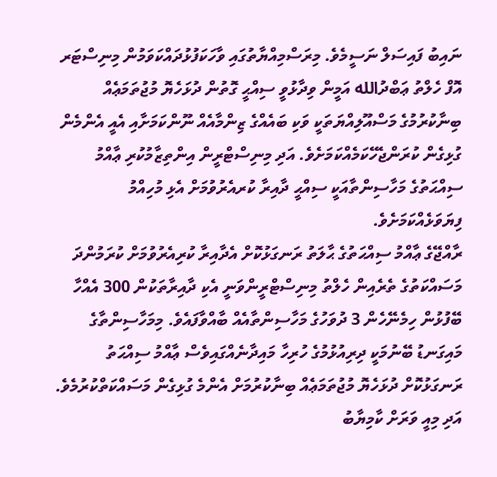ނައިބު ފައިސަލް ނަސީމެވެ. މިރަސްމިއްޔާތުގައި ވާހަކަފުޅުދައްކަވަމުން މިނިސްޓަރ އޮފް ހެލްތު ޢަބްދުالله އަމީން ވިދާޅުވީ ސިއްޙީ ގޮތުން ދުޅަހެޔޮ މުޖުތަމަޢެއް ބިނާކުރުމުގެ މަސްއޫލިއްޔަތަކީ ވަކި ބައެއްގެ ޒިންމާއެއް ނޫންކަމަށާއި އެއީ އެންމެން ގުޅިގެން ކުރަންޖެހޭކަމެއްކަމަށެވެ. އަދި މިނިސްޓްރީން އިންތިޒާމުކުރި ޢާއްމު ސިއްޙަތުގެ މަހާސިންތާއަކީ ސިއްޙީ ދާއިރާ ކުރއެރުވުމަށް އެޅި މުހިއްމު ފިޔަވަޅެއްކަމަށެވެ.
ރާއްޖޭގެ ޢާއްމު ސިއްޙަތުގެ ޙާލަތު ރަނގަޅުކޮށް އެދާއިރާ ކުރިއެރުވުމަށް ކުރަމުންދަ މަސައްކަތުގެ ތެރެއިން ހެލްތު މިނިސްޓްރީންވަނީ އެކި ދާއިރާތަކުން 300 އެއްހާ ބޭފުޅުން ހިމެނޭހެން 3 ދުވަހުގެ މަހާސިންތާއެއް ބާއްވާފައެވެ. މިމަހާސިންތާގެ މައިގަނޑު ބޭނުމަކީ ދިރިއުޅުމުގެ ހުރިހާ މައިދާނެއްގައިވެސް ޢާއްމު ސިއްޙަތު ރަނގަޅުކޮށް ދުޅަހެޔޮ މުޖުތަމަޢެއް ބިނާކުރުމަށް އެންމެ ގުޅިގެން މަސައްކަތްކުރުމެވެ. އަދި މިއީ ވަރަށް ކާމިޔާބު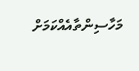މަހާސިންތާއެއްކަމަށް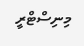މިނިސްޓްރީ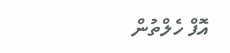އޮފް ހެލްތުން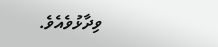ވިދާޅުވެއެވެ.